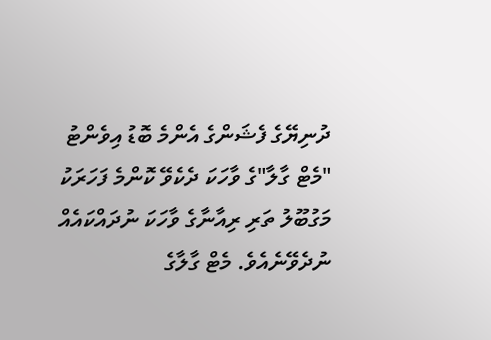ދުނިޔޭގެ ފެޝަންގެ އެންމެ ބޮޑު އިވެންޓު "މެޓް ގާލާ"ގެ ވާހަކަ ދެކެވޭ ކޮންމެ ފަހަރަކު މަގުބޫލު ތަރި ރިއާނާގެ ވާހަކަ ނުދައްކައެއް ނުދެވޭނެއެވެ. މެޓް ގާލާގެ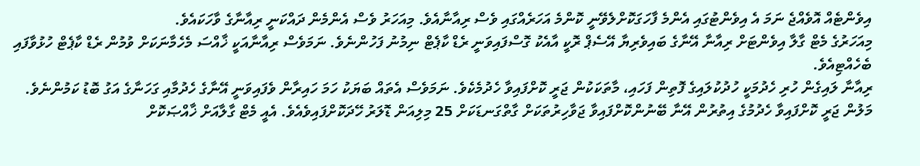އިވެންޓެއް އޮވެއްޖެ ނަމަ އެ އިވެންޓުގައި އެންމެ ފާހަގަކޮށްލެވޭނީ ކޮންމެ އަހަރެއްގައި ވެސް ރިއާނާއެވެ. މިއަހަރު ވެސް އެންމެން ދައްކަނީ ރިއާނާގެ ވާހަކައެވެ.
މިއަހަރުގެ މެޓް ގާލާ އިވެންޓަށް ރިއާނާ އޭނާގެ ބައިވެރިޔާ އޭސެޕް ރޮކީ އާއެކު ގޮސްފައިވަނީ ރެޑް ކާޕެޓް ނިމުނު ފަހުންނެވެ. ނަމަވެސް ރިއާނާއަކީ ޚާއްސަ މެހެމާނަކަށް ވުމުން ރެޑް ކާޕެޓް ހުޅުވާފައި ބެހެއްޓިއެވެ.
ރިއާނާ ލައިގެން ހުރި ހެދުމަކީ ހުދުކުލައިގެ ފޮތިން ފަހައި، މާތަކަކުން ޖަރީ ކޮށްފައިވާ ހެދުމެކެވެ. ނަމަވެސް އެތައް ބަޔަކު ހަމަ ހައިރާން ވެފައިވަނީ އޭނާގެ ހެދުމާއި ގަހަނާގެ އަގު ބޮޑު ކަމުންނެވެ.
މަލުން ޖަރީ ކޮށްފައިވާ ހެދުމުގެ އިތުރުން އޭނާ ބޭނުންކޮށްފައިވާ ޖަވާހިރުތަކަށް ގާތްގަނޑަކަށް 25 މިލިއަން ޑޮލަރު ހޭދަކޮށްފައިވެއެވެ. އެއީ މެޓް ގާލާއަށް ޚާއްޞަކޮށް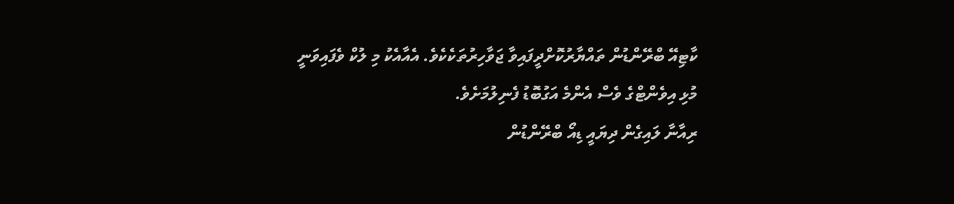ކާޓިއޭ ބްރޭންޑުން ތައްޔާރުކޮށްދީފައިވާ ޖަވާހިރުތަކެކެވެ. އެއާއެކު މި ލުކް ވެފައިވަނީ މުޅި އިވެންޓްގެ ވެސް އެންމެ އަގުބޮޑު ފެނިލުމަށެވެ.
ރިއާނާ ލައިގެން ދިޔައީ ޑިއޯ ބްރޭންޑުން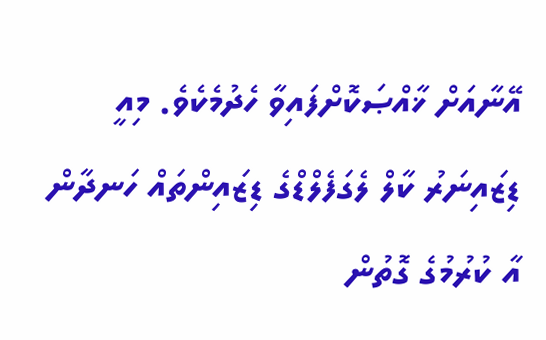އޭނާއަށް ޚާއްޞަކޮށްފައިވާ ހެދުމެކެވެ. މިއީ ޑިޒައިނަރު ކާލް ލެގަފެލްޑްގެ ޑިޒައިންތައް ހަނދާން އާ ކުރުމުގެ ގޮތުން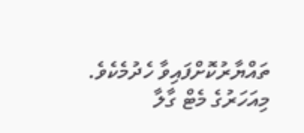ތައްޔާރުކޮށްފައިވާ ހެދުމެކެވެ.
މިއަހަރުގެ މެޓް ގާލާ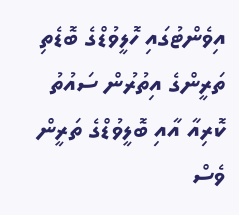އިވެންޓުގައި ހޮލީވުޑްގެ ބޮޑެތި ތަރީންގެ އިތުރުން ސައުތު ކޮރިއާ އާއި ބޮލީވުޑްގެ ތަރީން ވެސް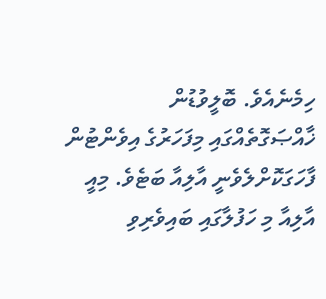ހިމެނެއެވެ. ބޮލީވުޑުން ޚާއްޞަގޮތެއްގައި މިފަހަރުގެ އިވެންޓުން ފާހަގަކޮށްލެވެނީ އާލިއާ ބަޓެވެ. މިއީ އާލިއާ މި ހަފުލާގައި ބައިވެރިވި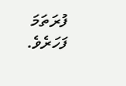ފުރަތަމަ ފަހަރެވެ.